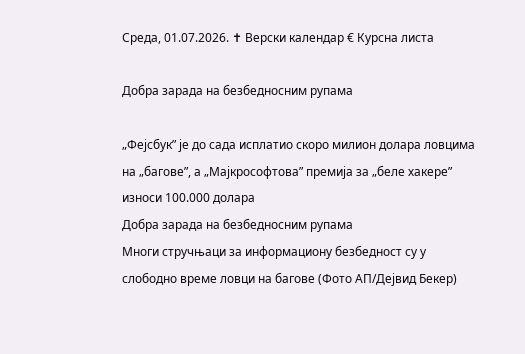Среда, 01.07.2026. ✝ Верски календар € Курсна листа

Добра зарада на безбедносним рупама

„Фејсбук” је до сада исплатио скоро милион долара ловцима на „багове”, а „Мајкрософтова” премија за „беле хакере” износи 100.000 долара
Добра зарада на безбедносним рупама
Многи стручњаци за информациону безбедност су у слободно време ловци на багове (Фото АП/Дејвид Бекер)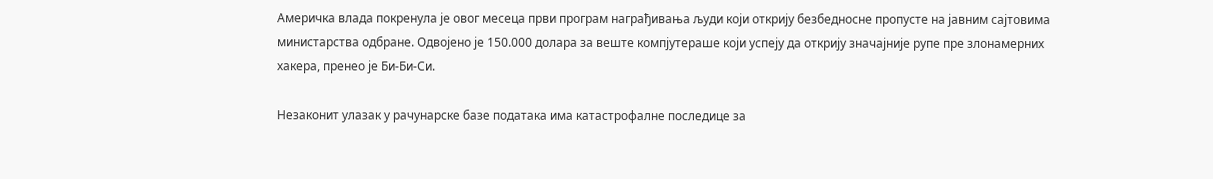Америчка влада покренула је овог месеца први програм награђивања људи који открију безбедносне пропусте на јавним сајтовима министарства одбране. Одвојено је 150.000 долара за веште компјутераше који успеју да открију значајније рупе пре злонамерних хакера, пренео је Би-Би-Си.

Незаконит улазак у рачунарске базе података има катастрофалне последице за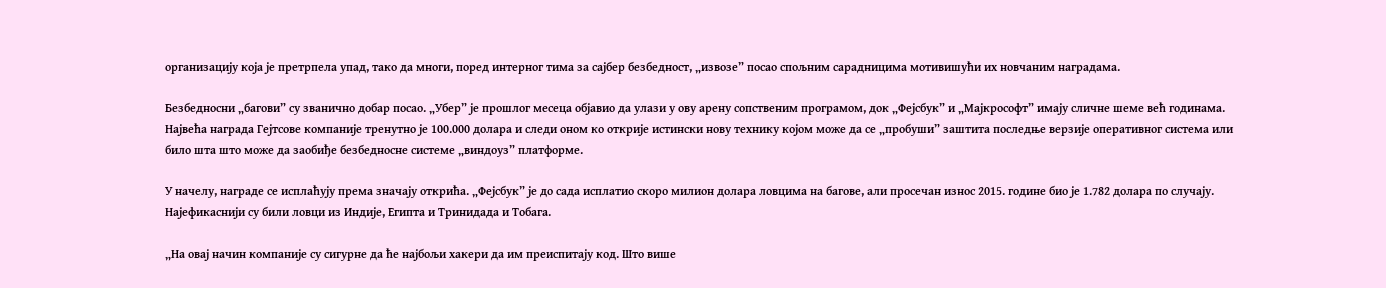организацију која је претрпела упад, тако да многи, поред интерног тима за сајбер безбедност, „извозе” посао спољним сарадницима мотивишући их новчаним наградама.

Безбедносни „багови” су званично добар посао. „Убер” је прошлог месеца објавио да улази у ову арену сопственим програмом, док „Фејсбук” и „Мајкрософт” имају сличне шеме већ годинама. Највећа награда Гејтсове компаније тренутно је 100.000 долара и следи оном ко открије истински нову технику којом може да се „пробуши” заштита последње верзије оперативног система или било шта што може да заобиђе безбедносне системе „виндоуз” платформе.

У начелу, награде се исплаћују према значају открића. „Фејсбук” је до сада исплатио скоро милион долара ловцима на багове, али просечан износ 2015. године био је 1.782 долара по случају. Најефикаснији су били ловци из Индије, Египта и Тринидада и Тобага.

„На овај начин компаније су сигурне да ће најбољи хакери да им преиспитају код. Што више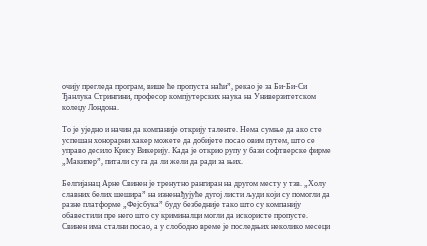очију прегледа програм, више ће пропуста наћи”, рекао је за Би-Би-Си Ђанлука Стрингини, професор компјутерских наука на Универзитетском колеџу Лондона.

То је уједно и начин да компаније открију таленте. Нема сумње да ако сте успешан хонорарни хакер можете да добијете посао овим путем, што се управо десило Крису Викерију. Када је открио рупу у бази софтверске фирме „Макипер”, питали су га да ли жели да ради за њих.

Белгијанац Арне Свинен је тренутно рангиран на другом месту у тзв. „Холу славних белих шешира” на изненађујуће дугој листи људи који су помогли да разне платформе „Фејсбука” буду безбедније тако што су компанију обавестили пре него што су криминалци могли да искористе пропусте. Свинен има стални посао, а у слободно време је последњих неколико месеци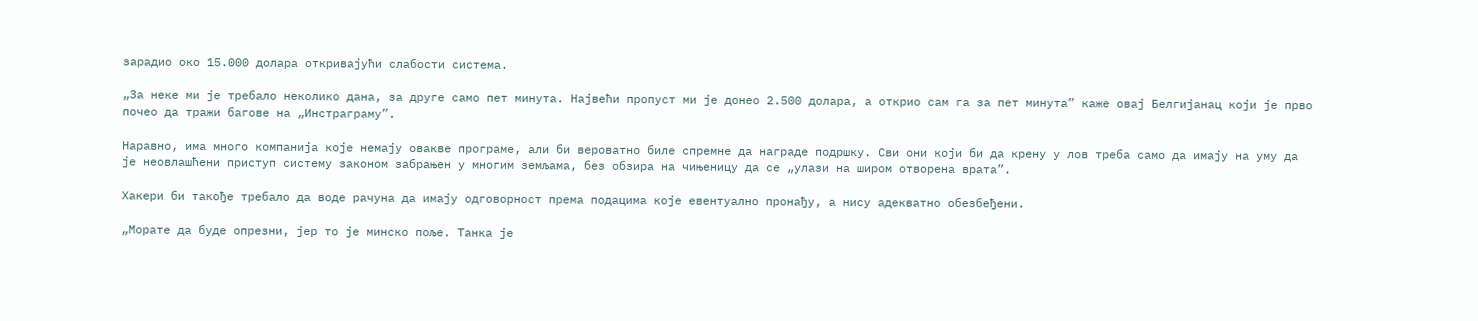зарадио око 15.000 долара откривајући слабости система.

„За неке ми је требало неколико дана, за друге само пет минута. Највећи пропуст ми је донео 2.500 долара, а открио сам га за пет минута” каже овај Белгијанац који је прво почео да тражи багове на „Инстраграму”.

Наравно, има много компанијa које немају овакве програме, али би вероватно биле спремне да награде подршку. Сви они који би да крену у лов треба само да имају на уму да је неовлашћени приступ систему законом забрањен у многим земљама, без обзира на чињеницу да се „улази на широм отворена врата”.

Хакери би такође требало да воде рачуна да имају одговорност према подацима које евентуално пронађу, а нису адекватно обезбеђени.

„Морате да буде опрезни, јер то је минско поље. Танка је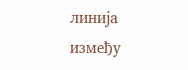линија између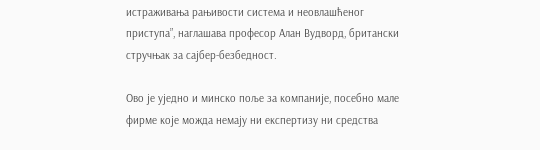истраживања рањивости система и неовлашћеног приступа”, наглашава професор Алан Вудворд, британски стручњак за сајбер-безбедност.

Ово је уједно и минско поље за компаније, посебно мале фирме које можда немају ни експертизу ни средства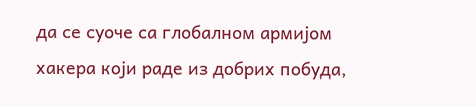да се суоче са глобалном армијом хакера који раде из добрих побуда,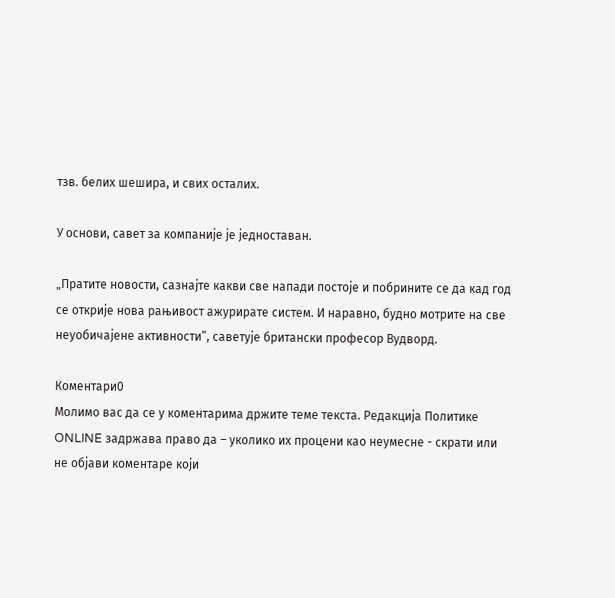тзв. белих шешира, и свих осталих.

У основи, савет за компаније је једноставан.

„Пратите новости, сазнајте какви све напади постоје и побрините се да кад год се открије нова рањивост ажурирате систем. И наравно, будно мотрите на све неуобичајене активности”, саветује британски професор Вудворд.

Коментари0
Молимо вас да се у коментарима држите теме текста. Редакција Политике ONLINE задржава право да – уколико их процени као неумесне - скрати или не објави коментаре који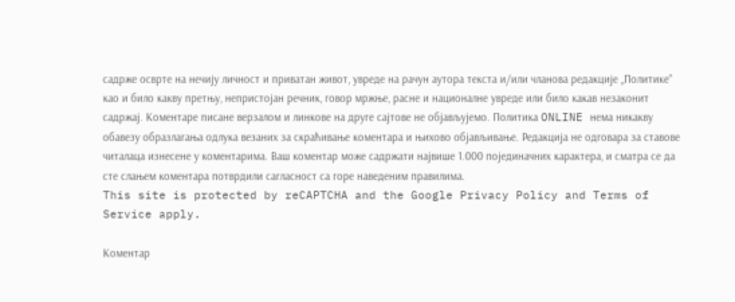садрже осврте на нечију личност и приватан живот, увреде на рачун аутора текста и/или чланова редакције „Политике“ као и било какву претњу, непристојан речник, говор мржње, расне и националне увреде или било какав незаконит садржај. Коментаре писане верзалом и линкове на друге сајтове не објављујемо. Политика ONLINE нема никакву обавезу образлагања одлука везаних за скраћивање коментара и њихово објављивање. Редакција не одговара за ставове читалаца изнесене у коментарима. Ваш коментар може садржати највише 1.000 појединачних карактера, и сматра се да сте слањем коментара потврдили сагласност са горе наведеним правилима.
This site is protected by reCAPTCHA and the Google Privacy Policy and Terms of Service apply.

Комeнтар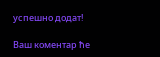успeшно додат!

Ваш комeнтар ћe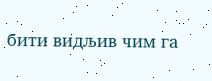бити видљив чим га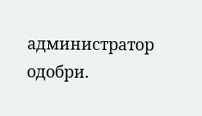администратор одобри.